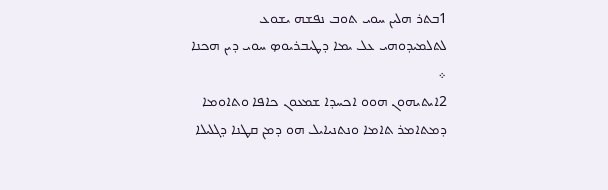1ܒܬܪ ܗܠܝܢ ܚܘܝ ܬܘܒ ܢܦܫܗ ܝܫܘܥ ܠܬܠܡܝܕܘܗܝ ܥܠ ܝܡܐ ܕܛܝܒܪܝܘܤ ܚܘܝ ܕܝܢ ܗܟܢܐ ܀
2ܐܝܬܝܗܘܢ ܗܘܘ ܐܟܚܕܐ ܫܡܥܘܢ ܟܐܦܐ ܘܬܐܘܡܐ ܕܡܬܐܡܪ ܬܐܡܐ ܘܢܬܢܝܐܝܠ ܗܘ ܕܡܢ ܩܛܢܐ ܕܓܠܝܠܐ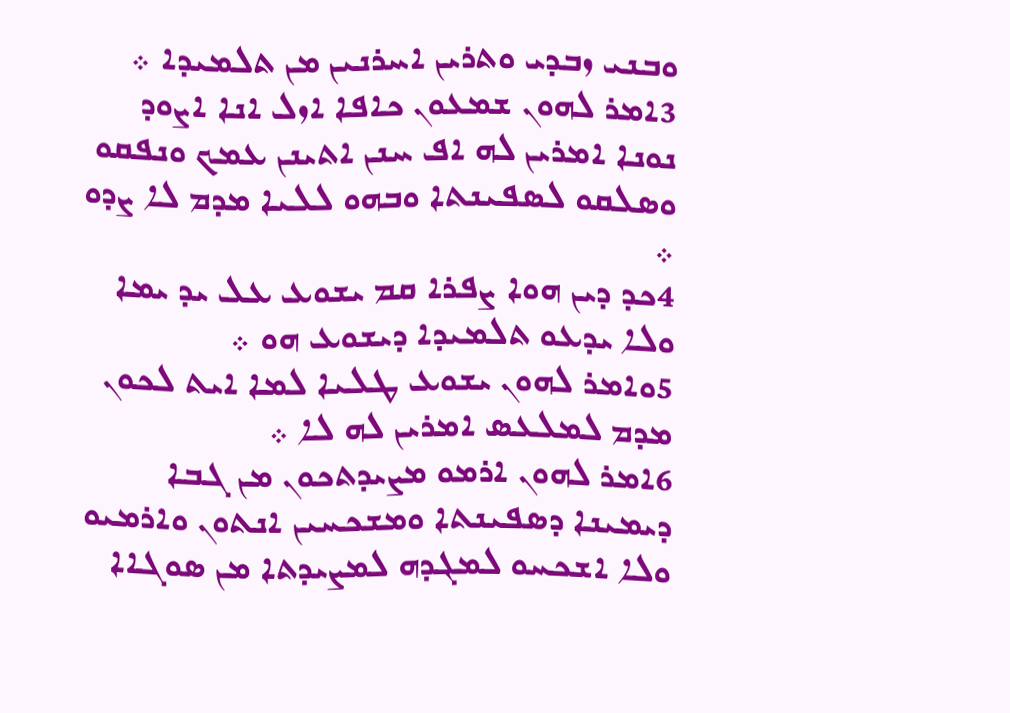ܘܒܢܝ ܙܒܕܝ ܘܬܪܝܢ ܐܚܪܢܝܢ ܡܢ ܬܠܡܝܕܐ ܀
3ܐܡܪ ܠܗܘܢ ܫܡܥܘܢ ܟܐܦܐ ܐܙܠ ܐܢܐ ܐܨܘܕ ܢܘܢܐ ܐܡܪܝܢ ܠܗ ܐܦ ܚܢܢ ܐܬܝܢܢ ܥܡܟ ܘܢܦܩܘ ܘܤܠܩܘ ܠܤܦܝܢܬܐ ܘܒܗܘ ܠܠܝܐ ܡܕܡ ܠܐ ܨܕܘ ܀
4ܟܕ ܕܝܢ ܗܘܐ ܨܦܪܐ ܩܡ ܝܫܘܥ ܥܠ ܝܕ ܝܡܐ ܘܠܐ ܝܕܥܘ ܬܠܡܝܕܐ ܕܝܫܘܥ ܗܘ ܀
5ܘܐܡܪ ܠܗܘܢ ܝܫܘܥ ܛܠܝܐ ܠܡܐ ܐܝܬ ܠܟܘܢ ܡܕܡ ܠܡܠܥܤ ܐܡܪܝܢ ܠܗ ܠܐ ܀
6ܐܡܪ ܠܗܘܢ ܐܪܡܘ ܡܨܝܕܬܟܘܢ ܡܢ ܓܒܐ ܕܝܡܝܢܐ ܕܤܦܝܢܬܐ ܘܡܫܟܚܝܢ ܐܢܬܘܢ ܘܐܪܡܝܘ ܘܠܐ ܐܫܟܚܘ ܠܡܓܕܗ ܠܡܨܝܕܬܐ ܡܢ ܤܘܓܐܐ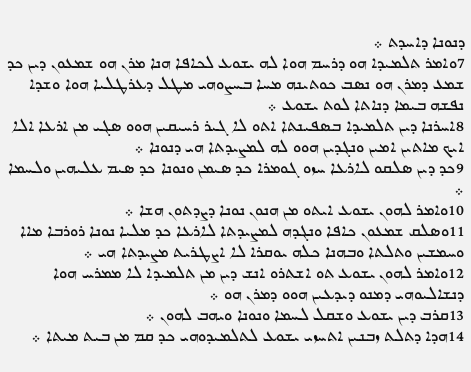ܕܢܘܢܐ ܕܐܚܕܬ ܀
7ܘܐܡܪ ܬܠܡܝܕܐ ܗܘ ܕܪܚܡ ܗܘܐ ܠܗ ܝܫܘܥ ܠܟܐܦܐ ܗܢܐ ܡܪܢ ܗܘ ܫܡܥܘܢ ܕܝܢ ܟܕ ܫܡܥ ܕܡܪܢ ܗܘ ܢܤܒ ܟܘܬܝܢܗ ܡܚܐ ܒܚܨܘܗܝ ܡܛܠ ܕܥܪܛܠܝܐ ܗܘܐ ܘܫܕܐ ܢܦܫܗ ܒܝܡܐ ܕܢܐܬܐ ܠܘܬ ܝܫܘܥ ܀
8ܐܚܪܢܐ ܕܝܢ ܬܠܡܝܕܐ ܒܤܦܝܢܬܐ ܐܬܘ ܠܐ ܓܝܪ ܪܚܝܩܝܢ ܗܘܘ ܤܓܝ ܡܢ ܐܪܥܐ ܐܠܐ ܐܝܟ ܡܐܬܝܢ ܐܡܝܢ ܘܢܓܕܝܢ ܗܘܘ ܠܗ ܠܡܨܝܕܬܐ ܗܝ ܕܢܘܢܐ ܀
9ܟܕ ܕܝܢ ܤܠܩܘ ܠܐܪܥܐ ܚܙܘ ܓܘܡܪܐ ܟܕ ܤܝܡܢ ܘܢܘܢܐ ܟܕ ܤܝܡ ܥܠܝܗܝܢ ܘܠܚܡܐ ܀
10ܘܐܡܪ ܠܗܘܢ ܝܫܘܥ ܐܝܬܘ ܡܢ ܗܢܘܢ ܢܘܢܐ ܕܨܕܬܘܢ ܗܫܐ ܀
11ܘܤܠܩ ܫܡܥܘܢ ܟܐܦܐ ܘܢܓܕܗ ܠܡܨܝܕܬܐ ܠܐܪܥܐ ܟܕ ܡܠܝܐ ܢܘܢܐ ܪܘܪܒܐ ܡܐܐ ܘܚܡܫܝܢ ܘܬܠܬܐ ܘܒܗܢܐ ܟܠܗ ܝܘܩܪܐ ܠܐ ܐܨܛܪܝܬ ܡܨܝܕܬܐ ܗܝ ܀
12ܘܐܡܪ ܠܗܘܢ ܝܫܘܥ ܬܘ ܐܫܬܪܘ ܐܢܫ ܕܝܢ ܡܢ ܬܠܡܝܕܐ ܠܐ ܡܡܪܚ ܗܘܐ ܕܢܫܐܠܝܘܗܝ ܕܡܢܘ ܕܝܕܥܝܢ ܗܘܘ ܕܡܪܢ ܗܘ ܀
13ܩܪܒ ܕܝܢ ܝܫܘܥ ܘܫܩܠ ܠܚܡܐ ܘܢܘܢܐ ܘܝܗܒ ܠܗܘܢ ܀
14ܗܕܐ ܕܬܠܬ ܙܒܢܝܢ ܐܬܚܙܝ ܝܫܘܥ ܠܬܠܡܝܕܘܗܝ ܟܕ ܩܡ ܡܢ ܒܝܬ ܡܝܬܐ ܀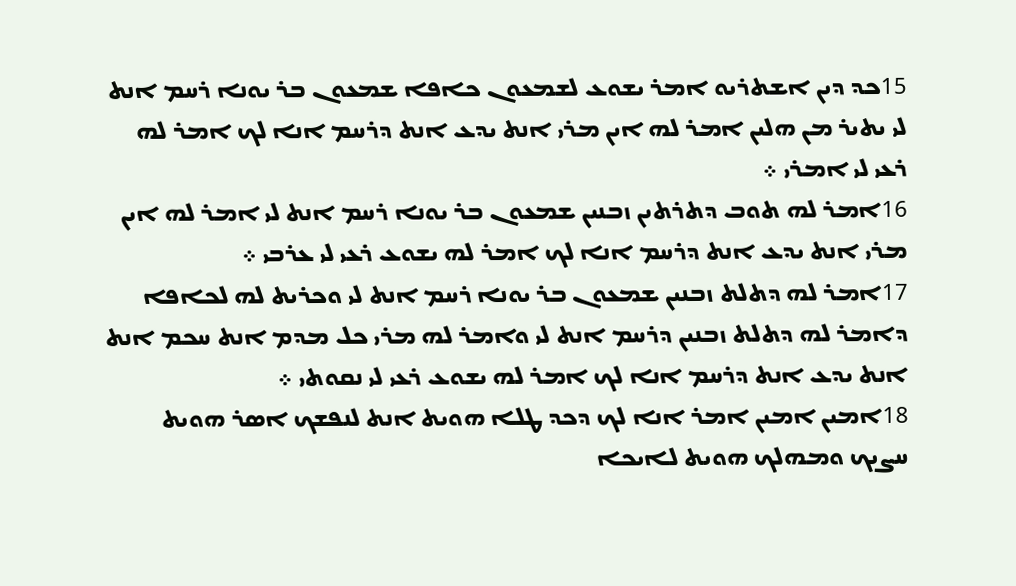15ܟܕ ܕܝܢ ܐܫܬܪܝܘ ܐܡܪ ܝܫܘܥ ܠܫܡܥܘܢ ܟܐܦܐ ܫܡܥܘܢ ܒܪ ܝܘܢܐ ܪܚܡ ܐܢܬ ܠܝ ܝܬܝܪ ܡܢ ܗܠܝܢ ܐܡܪ ܠܗ ܐܝܢ ܡܪܝ ܐܢܬ ܝܕܥ ܐܢܬ ܕܪܚܡ ܐܢܐ ܠܟ ܐܡܪ ܠܗ ܪܥܝ ܠܝ ܐܡܪܝ ܀
16ܐܡܪ ܠܗ ܬܘܒ ܕܬܪܬܝܢ ܙܒܢܝܢ ܫܡܥܘܢ ܒܪ ܝܘܢܐ ܪܚܡ ܐܢܬ ܠܝ ܐܡܪ ܠܗ ܐܝܢ ܡܪܝ ܐܢܬ ܝܕܥ ܐܢܬ ܕܪܚܡ ܐܢܐ ܠܟ ܐܡܪ ܠܗ ܝܫܘܥ ܪܥܝ ܠܝ ܥܪܒܝ ܀
17ܐܡܪ ܠܗ ܕܬܠܬ ܙܒܢܝܢ ܫܡܥܘܢ ܒܪ ܝܘܢܐ ܪܚܡ ܐܢܬ ܠܝ ܘܟܪܝܬ ܠܗ ܠܟܐܦܐ ܕܐܡܪ ܠܗ ܕܬܠܬ ܙܒܢܝܢ ܕܪܚܡ ܐܢܬ ܠܝ ܘܐܡܪ ܠܗ ܡܪܝ ܟܠ ܡܕܡ ܐܢܬ ܚܟܡ ܐܢܬ ܐܢܬ ܝܕܥ ܐܢܬ ܕܪܚܡ ܐܢܐ ܠܟ ܐܡܪ ܠܗ ܝܫܘܥ ܪܥܝ ܠܝ ܢܩܘܬܝ ܀
18ܐܡܝܢ ܐܡܝܢ ܐܡܪ ܐܢܐ ܠܟ ܕܟܕ ܛܠܐ ܗܘܝܬ ܐܢܬ ܠܢܦܫܟ ܐܤܪ ܗܘܝܬ ܚܨܝܟ ܘܡܗܠܟ ܗܘܝܬ ܠܐܝܟܐ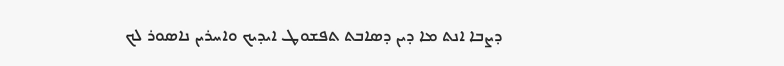ܕܨܒܐ ܐܢܬ ܡܐ ܕܝܢ ܕܤܐܒܬ ܬܦܫܘܛ ܐܝܕܝܟ ܘܐܚܪܝܢ ܢܐܤܘܪ ܠܟ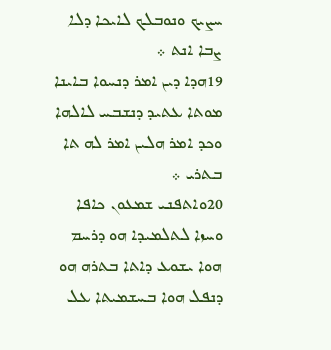ܚܨܝܟ ܘܢܘܒܠܟ ܠܐܝܟܐ ܕܠܐ ܨܒܐ ܐܢܬ ܀
19ܗܕܐ ܕܝܢ ܐܡܪ ܕܢܚܘܐ ܒܐܝܢܐ ܡܘܬܐ ܥܬܝܕ ܕܢܫܒܚ ܠܐܠܗܐ ܘܟܕ ܐܡܪ ܗܠܝܢ ܐܡܪ ܠܗ ܬܐ ܒܬܪܝ ܀
20ܘܐܬܦܢܝ ܫܡܥܘܢ ܟܐܦܐ ܘܚܙܐ ܠܬܠܡܝܕܐ ܗܘ ܕܪܚܡ ܗܘܐ ܝܫܘܥ ܕܐܬܐ ܒܬܪܗ ܗܘ ܕܢܦܠ ܗܘܐ ܒܚܫܡܝܬܐ ܥܠ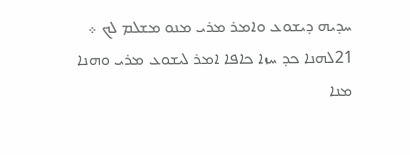ܚܕܝܗ ܕܝܫܘܥ ܘܐܡܪ ܡܪܝ ܡܢܘ ܡܫܠܡ ܠܟ ܀
21ܠܗܢܐ ܟܕ ܚܙܐ ܟܐܦܐ ܐܡܪ ܠܝܫܘܥ ܡܪܝ ܘܗܢܐ ܡܢܐ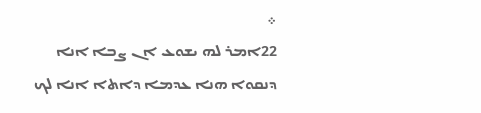܀
22ܐܡܪ ܠܗ ܝܫܘܥ ܐܢ ܨܒܐ ܐܢܐ ܕܢܩܘܐ ܗܢܐ ܥܕܡܐ ܕܐܬܐ ܐܢܐ ܠܟ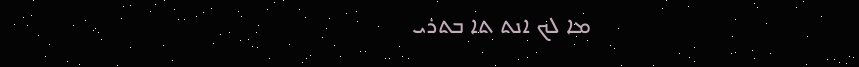ܡܐ ܠܟ ܐܢܬ ܬܐ ܒܬܪܝ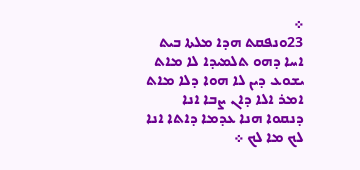܀
23ܘܢܦܩܬ ܗܕܐ ܡܠܬܐ ܒܝܬ ܐܚܐ ܕܗܘ ܬܠܡܝܕܐ ܠܐ ܡܐܬ ܝܫܘܥ ܕܝܢ ܠܐ ܗܘܐ ܕܠܐ ܡܐܬ ܐܡܪ ܐܠܐ ܕܐܢ ܨܒܐ ܐܢܐ ܕܢܩܘܐ ܗܢܐ ܥܕܡܐ ܕܐܬܐ ܐܢܐ ܠܟ ܡܐ ܠܟ ܀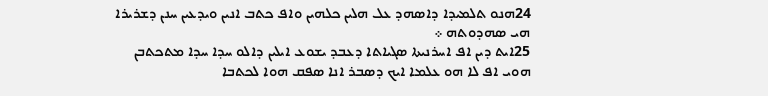24ܗܢܘ ܬܠܡܝܕܐ ܕܐܤܗܕ ܥܠ ܗܠܝܢ ܟܠܗܝܢ ܘܐܦ ܟܬܒ ܐܢܝܢ ܘܝܕܥܝܢ ܚܢܢ ܕܫܪܝܪܐ ܗܝ ܤܗܕܘܬܗ ܀
25ܐܝܬ ܕܝܢ ܐܦ ܐܚܪܢܝܬܐ ܤܓܝܐܬܐ ܕܥܒܕ ܝܫܘܥ ܐܝܠܝܢ ܕܐܠܘ ܚܕܐ ܚܕܐ ܡܬܟܬܒܢ ܗܘܝ ܐܦ ܠܐ ܗܘ ܥܠܡܐ ܐܝܟ ܕܤܒܪ ܐܢܐ ܤܦܩ ܗܘܐ ܠܟܬܒܐ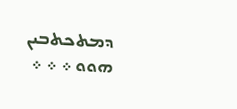ܕܡܬܟܬܒܝܢ ܗܘܘ ܀ ܀ ܀